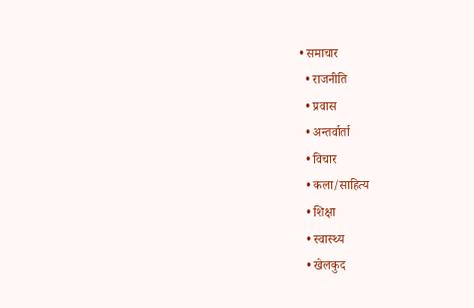• समाचार
  • राजनीति
  • प्रवास
  • अन्तर्वार्ता
  • विचार
  • कला/साहित्य
  • शिक्षा
  • स्वास्थ्य
  • खेलकुद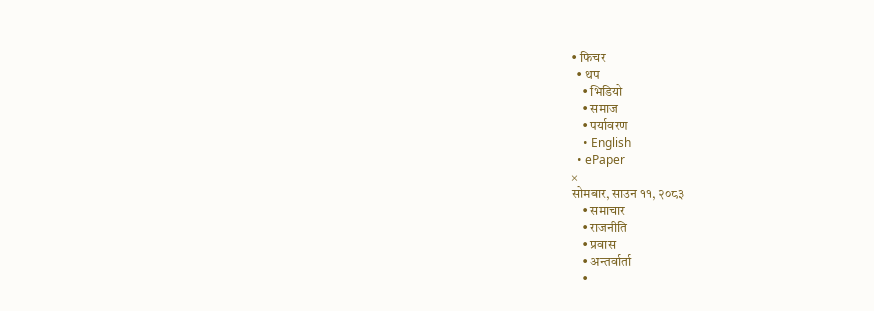• फिचर
  • थप
    • भिडियो
    • समाज
    • पर्यावरण
    • English
  • ePaper
×
सोमबार, साउन ११, २०८३
    • समाचार
    • राजनीति
    • प्रवास
    • अन्तर्वार्ता
    •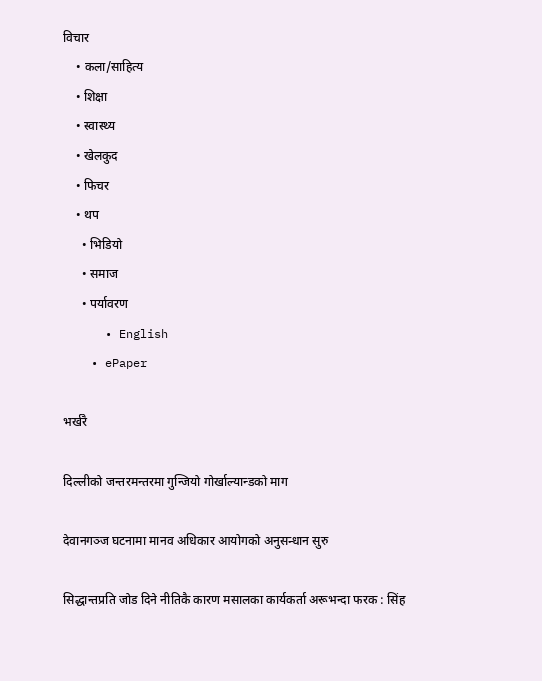विचार
    • कला/साहित्य
    • शिक्षा
    • स्वास्थ्य
    • खेलकुद
    • फिचर
    • थप
      • भिडियो
      • समाज
      • पर्यावरण
      • English
    • ePaper

भर्खरै

दिल्लीको जन्तरमन्तरमा गुन्जियो गोर्खाल्यान्डको माग

देवानगञ्ज घटनामा मानव अधिकार आयोगको अनुसन्धान सुरु

सिद्धान्तप्रति जोड दिने नीतिकै कारण मसालका कार्यकर्ता अरूभन्दा फरक : सिंह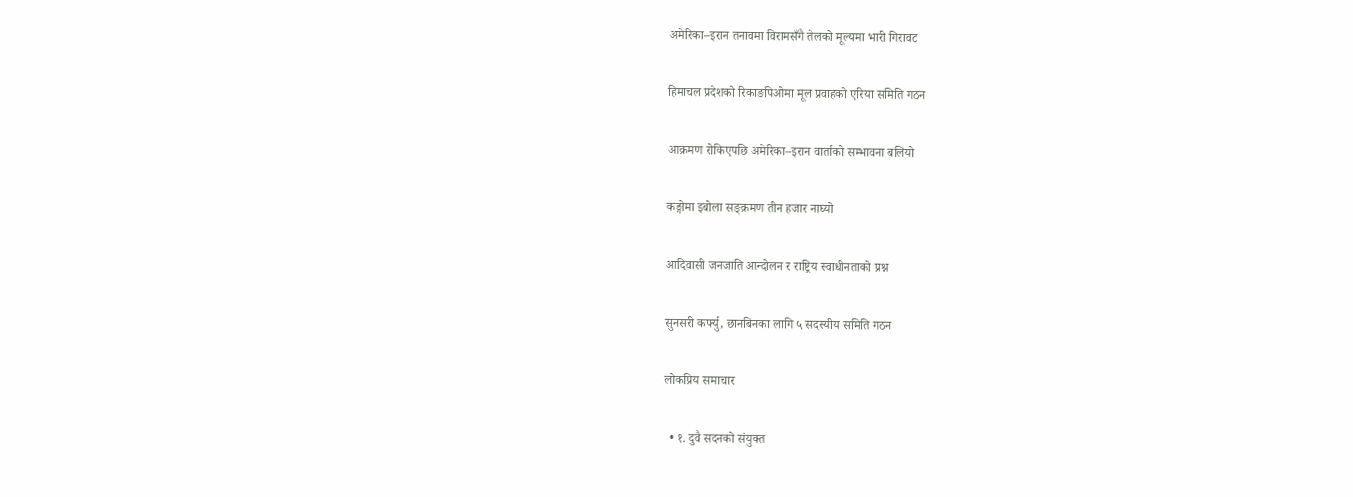अमेरिका–इरान तनावमा विरामसँगै तेलको मूल्यमा भारी गिरावट

हिमाचल प्रदेशको रिकाङपिओमा मूल प्रवाहको एरिया समिति गठन

आक्रमण रोकिएपछि अमेरिका–इरान वार्ताको सम्भावना बलियो

कङ्गोमा इबोला सङ्क्रमण तीन हजार नाघ्यो

आदिवासी जनजाति आन्दोलन र राष्ट्रिय स्वाधीनताको प्रश्न

सुनसरी कर्फ्यु, छानबिनका लागि ५ सदस्यीय समिति गठन

लोकप्रिय समाचार

  • १. दुवै सदनको संयुक्त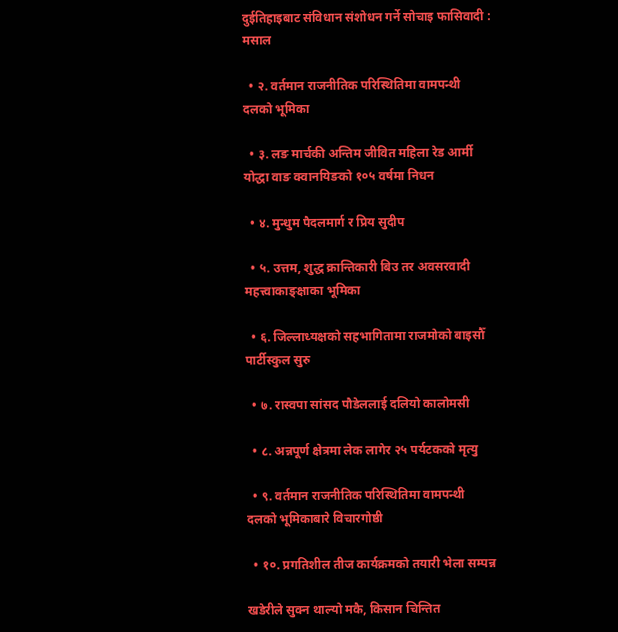दुईतिहाइबाट संविधान संशोधन गर्ने सोचाइ फासिवादी : मसाल

  • २. वर्तमान राजनीतिक परिस्थितिमा वामपन्थी दलको भूमिका

  • ३. लङ मार्चकी अन्तिम जीवित महिला रेड आर्मी योद्धा वाङ क्वानयिङको १०५ वर्षमा निधन

  • ४. मुन्धुम पैदलमार्ग र प्रिय सुदीप

  • ५. उत्तम, शुद्ध क्रान्तिकारी बिउ तर अवसरवादी महत्त्वाकाङ्क्षाका भूमिका

  • ६. जिल्लाध्यक्षको सहभागितामा राजमोको बाइसौँ पार्टीस्कुल सुरु

  • ७. रास्वपा सांसद पौडेललाई दलियो कालोमसी

  • ८. अन्नपूर्ण क्षेत्रमा लेक लागेर २५ पर्यटकको मृत्यु

  • ९. वर्तमान राजनीतिक परिस्थितिमा वामपन्थी दलको भूमिकाबारे विचारगोष्ठी

  • १०. प्रगतिशील तीज कार्यक्रमको तयारी भेला सम्पन्न

खडेरीले सुक्न थाल्यो मकै, किसान चिन्तित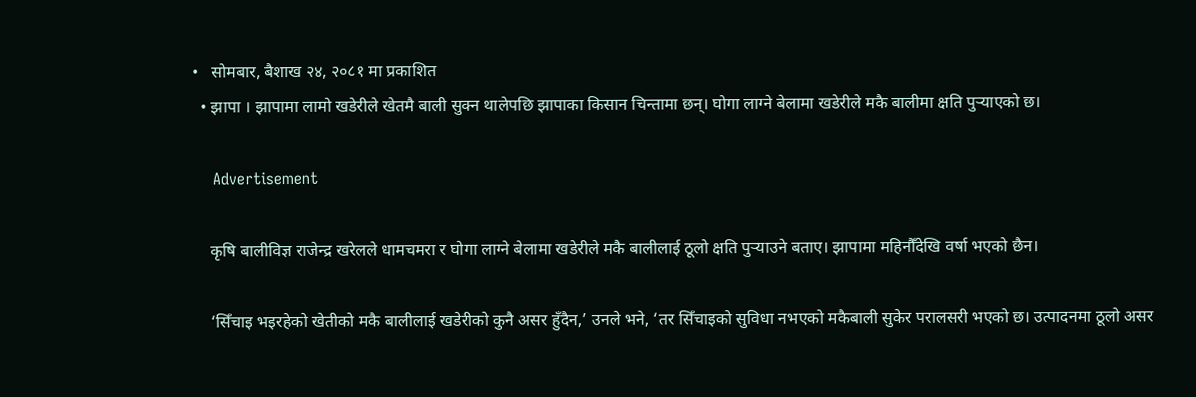•   सोमबार, बैशाख २४, २०८१ मा प्रकाशित
  • झापा । झापामा लामो खडेरीले खेतमै बाली सुक्न थालेपछि झापाका किसान चिन्तामा छन्। घोगा लाग्ने बेलामा खडेरीले मकै बालीमा क्षति पुर्‍याएको छ।

    Advertisement

    कृषि बालीविज्ञ राजेन्द्र खरेलले धामचमरा र घोगा लाग्ने बेलामा खडेरीले मकै बालीलाई ठूलो क्षति पुर्‍याउने बताए। झापामा महिनौँदेखि वर्षा भएको छैन।

    ‘सिँचाइ भइरहेको खेतीको मकै बालीलाई खडेरीको कुनै असर हुँदैन,’ उनले भने, ‘तर सिँचाइको सुविधा नभएको मकैबाली सुकेर परालसरी भएको छ। उत्पादनमा ठूलो असर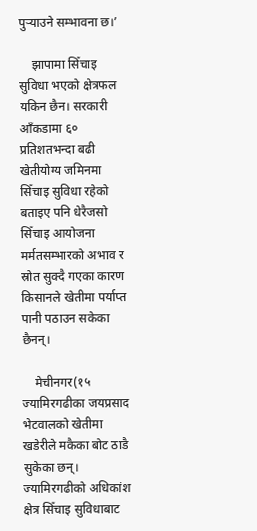पुर्‍याउने सम्भावना छ।’

    झापामा सिँचाइ सुविधा भएको क्षेत्रफल यकिन छैन। सरकारी आँकडामा ६० प्रतिशतभन्दा बढी खेतीयोग्य जमिनमा सिँचाइ सुविधा रहेको बताइए पनि धेरैजसो सिँचाइ आयोजना मर्मतसम्भारको अभाव र स्रोत सुक्दै गएका कारण किसानले खेतीमा पर्याप्त पानी पठाउन सकेका छैनन्।

    मेचीनगर(१५ ज्यामिरगढीका जयप्रसाद भेटवालको खेतीमा खडेरीले मकैका बोट ठाडै सुकेका छन्। ज्यामिरगढीको अधिकांश क्षेत्र सिँचाइ सुविधाबाट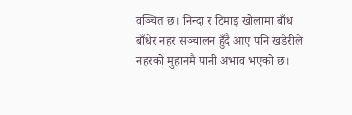वञ्चित छ। निन्दा र टिमाइ खोलामा बाँध बाँधेर नहर सञ्चालन हुँदै आए पनि खडेरीले नहरको मुहानमै पानी अभाव भएको छ।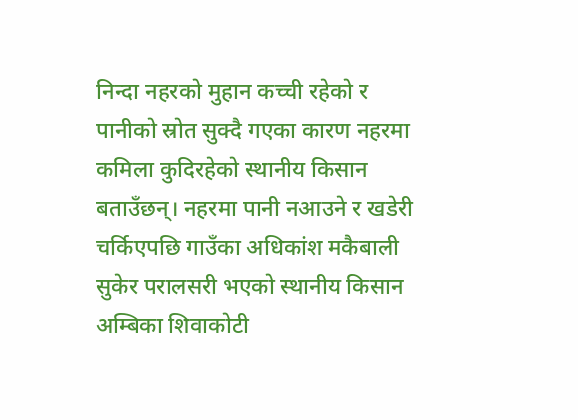निन्दा नहरको मुहान कच्ची रहेको र पानीको स्रोत सुक्दै गएका कारण नहरमा कमिला कुदिरहेको स्थानीय किसान बताउँछन्। नहरमा पानी नआउने र खडेरी चर्किएपछि गाउँका अधिकांश मकैबाली सुकेर परालसरी भएको स्थानीय किसान अम्बिका शिवाकोटी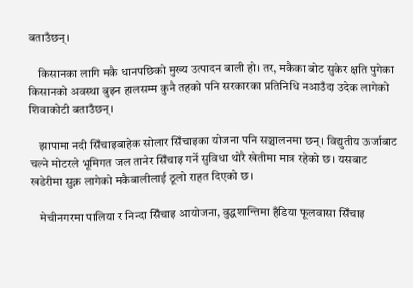बताउँछन्।

    किसानका लागि मकै धानपछिको मुख्य उत्पादन बाली हो। तर, मकैका बोट सुकेर क्षति पुगेका किसानको अवस्था बुझ्न हालसम्म कुनै तहको पनि सरकारका प्रतिनिधि नआउँदा उदेक लागेको शिवाकोटी बताउँछन्।

    झापामा नदी सिँचाइबाहेक सोलार सिँचाइका योजना पनि सञ्चालनमा छन्। विद्युतीय ऊर्जाबाट चल्ने मोटरले भूमिगत जल तानेर सिँचाइ गर्ने सुविधा थोरै खेतीमा मात्र रहेको छ। यसबाट खडेरीमा सुक्न लागेको मकैबालीलाई ठूलो राहत दिएको छ।

    मेचीनगरमा पालिया र निन्दा सिँचाइ आयोजना, वुद्धशान्तिमा हँडिया फूलवासा सिँचाइ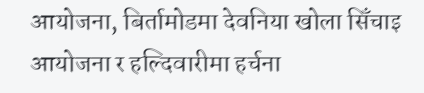आयोजना, बिर्तामोडमा देवनिया खोला सिँचाइ आयोजना र हल्दिवारीमा हर्चना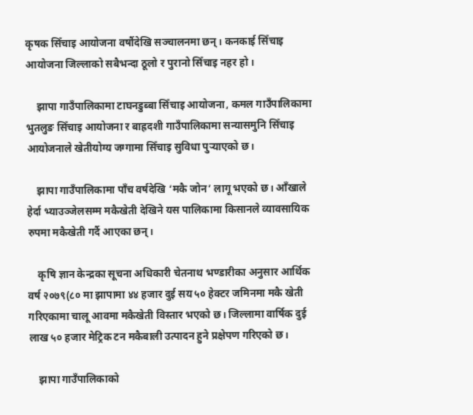कृषक सिँचाइ आयोजना वर्षौदेखि सञ्चालनमा छन्। कनकाई सिँचाइ आयोजना जिल्लाको सबैभन्दा ठूलो र पुरानो सिँचाइ नहर हो।

    झापा गाउँपालिकामा टाघनडुब्बा सिँचाइ आयोजना, कमल गाउँपालिकामा भुतलुङ सिँचाइ आयोजना र बाह्रदशी गाउँपालिकामा सन्यासमुनि सिँचाइ आयोजनाले खेतीयोग्य जग्गामा सिँचाइ सुविधा पुर्‍याएको छ।

    झापा गाउँपालिकामा पाँच वर्षदेखि ‘मकै जोन’ लागू भएको छ। आँखाले हेर्दा भ्याउञ्जेलसम्म मकैखेती देखिने यस पालिकामा किसानले व्यावसायिक रुपमा मकैखेती गर्दै आएका छन्।

    कृषि ज्ञान केन्द्रका सूचना अधिकारी चेतनाथ भण्डारीका अनुसार आर्थिक वर्ष २०७९(८० मा झापामा ४४ हजार दुई सय ५० हेक्टर जमिनमा मकै खेती गरिएकामा चालू आवमा मकैखेती विस्तार भएको छ। जिल्लामा वार्षिक दुई लाख ५० हजार मेट्रिक टन मकैबाली उत्पादन हुने प्रक्षेपण गरिएको छ।

    झापा गाउँपालिकाको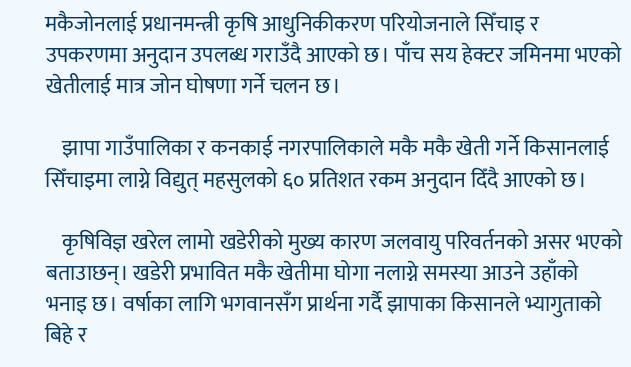मकैजोनलाई प्रधानमन्त्री कृषि आधुनिकीकरण परियोजनाले सिँचाइ र उपकरणमा अनुदान उपलब्ध गराउँदै आएको छ। पाँच सय हेक्टर जमिनमा भएको खेतीलाई मात्र जोन घोषणा गर्ने चलन छ।

    झापा गाउँपालिका र कनकाई नगरपालिकाले मकै मकै खेती गर्ने किसानलाई सिँचाइमा लाग्ने विद्युत् महसुलको ६० प्रतिशत रकम अनुदान दिँदै आएको छ।

    कृषिविज्ञ खरेल लामो खडेरीको मुख्य कारण जलवायु परिवर्तनको असर भएको बताउाछन्। खडेरी प्रभावित मकै खेतीमा घोगा नलाग्ने समस्या आउने उहाँको भनाइ छ। वर्षाका लागि भगवानसँग प्रार्थना गर्दै झापाका किसानले भ्यागुताको बिहे र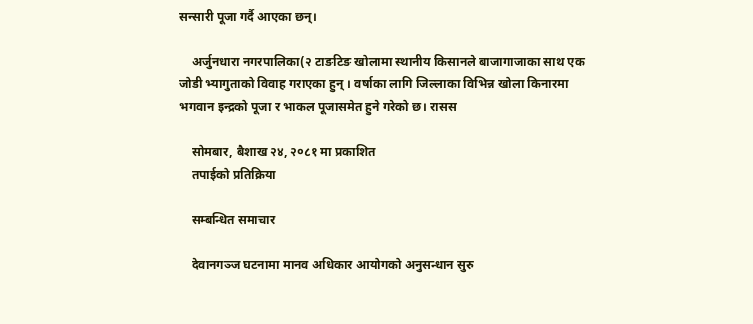सन्सारी पूजा गर्दै आएका छन्।

    अर्जुनधारा नगरपालिका(२ टाङटिङ खोलामा स्थानीय किसानले बाजागाजाका साथ एक जोडी भ्यागुताको विवाह गराएका हुन् । वर्षाका लागि जिल्लाका विभिन्न खोला किनारमा भगवान इन्द्रको पूजा र भाकल पूजासमेत हुने गरेको छ। रासस

    सोमबार, बैशाख २४, २०८१ मा प्रकाशित
    तपाईको प्रतिक्रिया

    सम्बन्धित समाचार

    देवानगञ्ज घटनामा मानव अधिकार आयोगको अनुसन्धान सुरु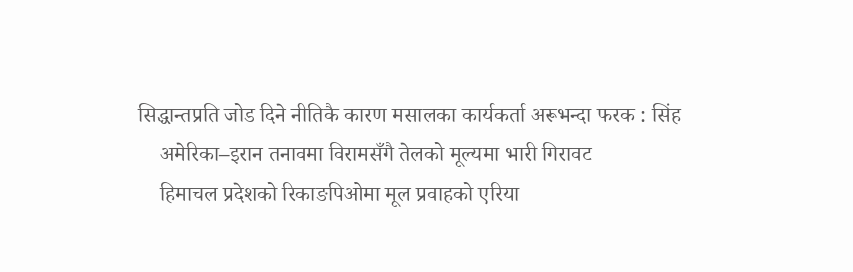सिद्धान्तप्रति जोड दिने नीतिकै कारण मसालका कार्यकर्ता अरूभन्दा फरक : सिंह
    अमेरिका–इरान तनावमा विरामसँगै तेलको मूल्यमा भारी गिरावट
    हिमाचल प्रदेशको रिकाङपिओमा मूल प्रवाहको एरिया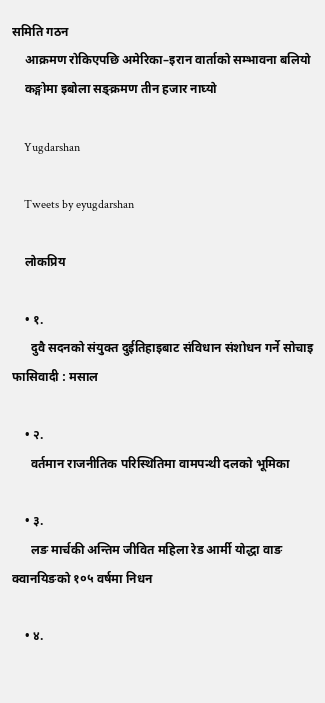समिति गठन
    आक्रमण रोकिएपछि अमेरिका–इरान वार्ताको सम्भावना बलियो
    कङ्गोमा इबोला सङ्क्रमण तीन हजार नाघ्यो

    Yugdarshan

    Tweets by eyugdarshan

    लोकप्रिय

    • १.
      दुवै सदनको संयुक्त दुईतिहाइबाट संविधान संशोधन गर्ने सोचाइ फासिवादी : मसाल

    • २.
      वर्तमान राजनीतिक परिस्थितिमा वामपन्थी दलको भूमिका

    • ३.
      लङ मार्चकी अन्तिम जीवित महिला रेड आर्मी योद्धा वाङ क्वानयिङको १०५ वर्षमा निधन

    • ४.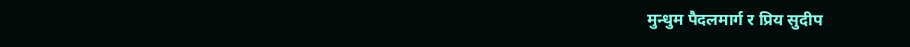मुन्धुम पैदलमार्ग र प्रिय सुदीप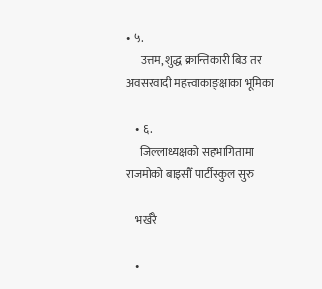• ५.
      उत्तम, शुद्ध क्रान्तिकारी बिउ तर अवसरवादी महत्त्वाकाङ्क्षाका भूमिका

    • ६.
      जिल्लाध्यक्षको सहभागितामा राजमोको बाइसौँ पार्टीस्कुल सुरु

    भर्खरै

    •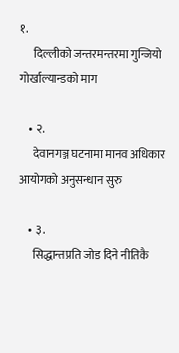१.
      दिल्लीको जन्तरमन्तरमा गुन्जियो गोर्खाल्यान्डको माग

    • २.
      देवानगञ्ज घटनामा मानव अधिकार आयोगको अनुसन्धान सुरु

    • ३.
      सिद्धान्तप्रति जोड दिने नीतिकै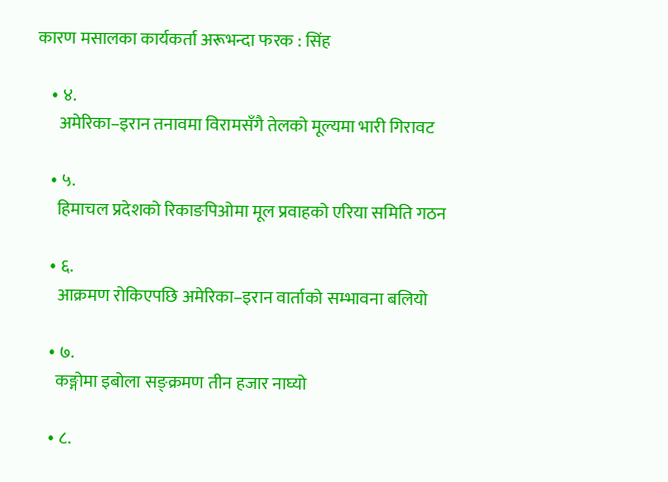कारण मसालका कार्यकर्ता अरूभन्दा फरक : सिंह

    • ४.
      अमेरिका–इरान तनावमा विरामसँगै तेलको मूल्यमा भारी गिरावट

    • ५.
      हिमाचल प्रदेशको रिकाङपिओमा मूल प्रवाहको एरिया समिति गठन

    • ६.
      आक्रमण रोकिएपछि अमेरिका–इरान वार्ताको सम्भावना बलियो

    • ७.
      कङ्गोमा इबोला सङ्क्रमण तीन हजार नाघ्यो

    • ८.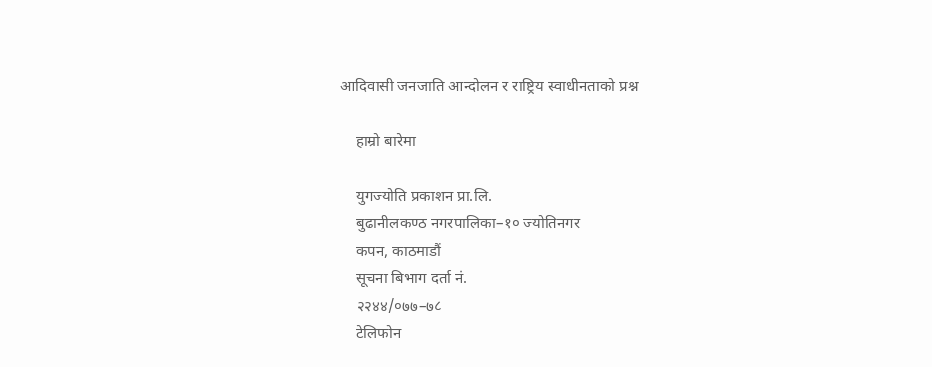आदिवासी जनजाति आन्दोलन र राष्ट्रिय स्वाधीनताको प्रश्न

    हाम्रो बारेमा

    युगज्योति प्रकाशन प्रा.लि.
    बुढानीलकण्ठ नगरपालिका–१० ज्योतिनगर
    कपन, काठमाडौं
    सूचना बिभाग दर्ता नं.
    २२४४/०७७–७८
    टेलिफोन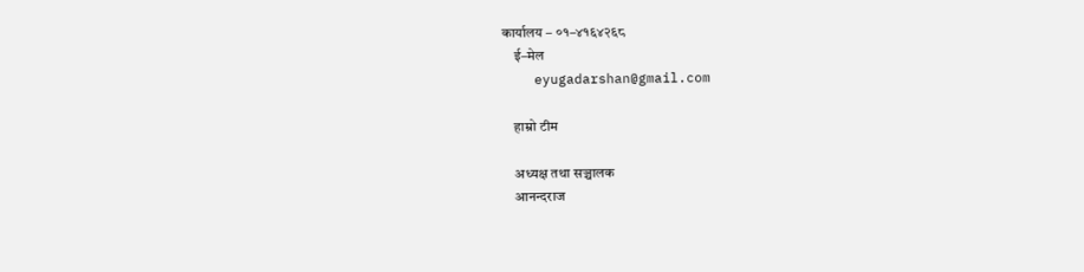कार्यालय – ०१–४१६४२६८
    ई–मेल
    eyugadarshan@gmail.com

    हाम्रो टीम

    अध्यक्ष तथा सञ्चालक
    आनन्दराज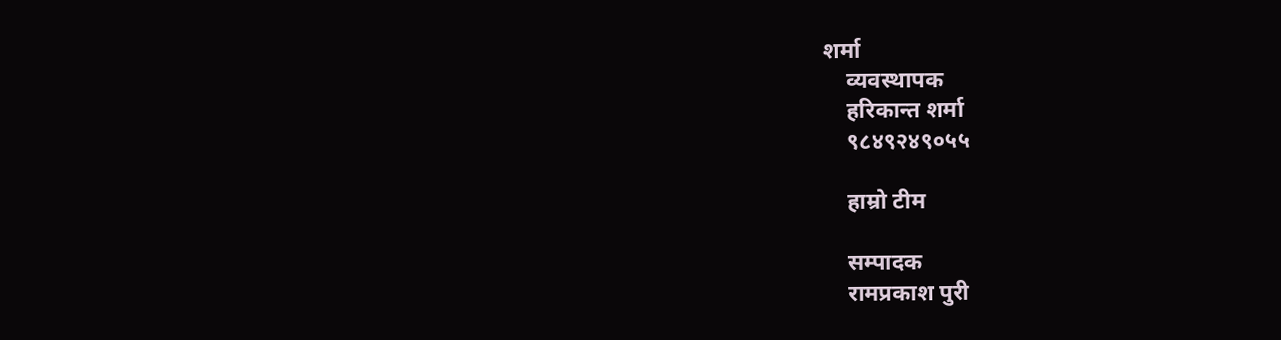शर्मा
    व्यवस्थापक
    हरिकान्त शर्मा
    ९८४९२४९०५५

    हाम्रो टीम

    सम्पादक
    रामप्रकाश पुरी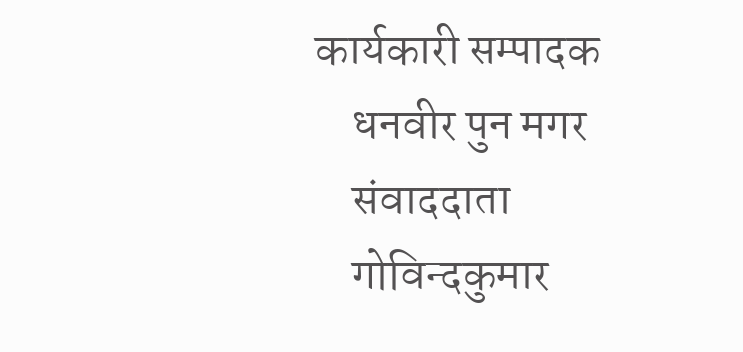कार्यकारी सम्पादक
    धनवीर पुन मगर
    संवाददाता
    गोविन्दकुमार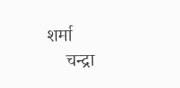शर्मा
    चन्द्रा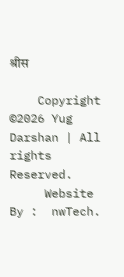श्रीस

    Copyright ©2026 Yug Darshan | All rights Reserved.
     Website By :  nwTech.